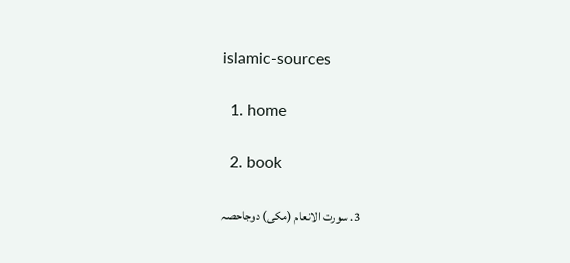islamic-sources

  1. home

  2. book

  3. سورت الانعام (مکی) دوجاحصہ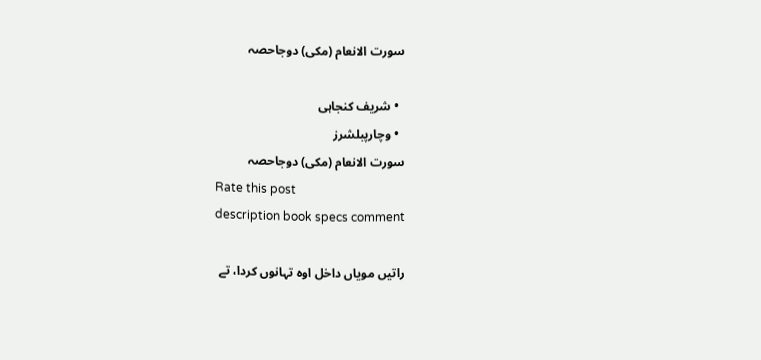سورت الانعام (مکی) دوجاحصہ

  • شریف کنجاہی
  • وچارپبلشرز
سورت الانعام (مکی) دوجاحصہ
Rate this post
description book specs comment

راتیں مویاں داخل اوہ تہانوں کردا، تے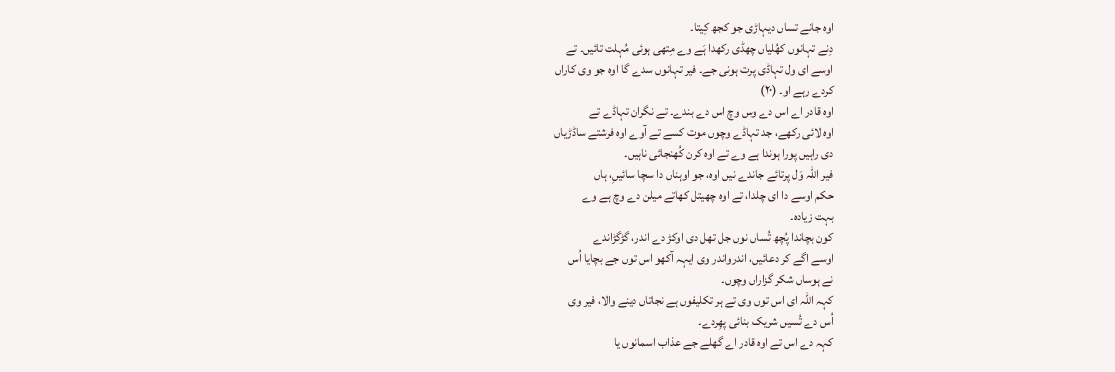اوہ جانے تساں دیہاڑی جو کجھ کِیتا۔
دِنے تہانوں کھُلیاں چھڈی رکھدا ہَے وے مِتھی ہوئی مُہلت تائیں۔ تے
اوسے ای ول تہاڈی پرت ہونی جے۔ فیر تہانوں سدے گا اوہ جو وی کاراں
کردے رہے او۔ (٢٠)
اوہ قادر اے اس دے وس وچ اس دے بندے۔ تے نگران تہاڈے تے
اوہ لائی رکھے، جد تہاڈے وچوں موت کسے تے آوے اوہ فرشتے ساڈڑیاں
دی راہیں پورا ہوندا ہے وے تے اوہ کرن کُھنجائی ناہیں۔
فیر اللہ وَل پرتائے جاندے نیں اوہ، جو اوہناں دا سچا سائیںِ، ہاں
حکم اوسے دا ای چلدا، تے اوہ چھیتل کھاتے میلن دے وچ ہے وے
بہت زیادہ۔
کون بچاندا پُچھ تُساں نوں جل تھل دی اوکڑ دے اندر، گڑگڑاندے
اوسے اگے کر دعائیں، اندرواندر وی ایہہ آکھو اس توں جے بچایا اُس
نے ہوساں شکر گزاراں وچوں۔
کہہ اللہ ای اس توں وی تے ہر تکلیفوں ہے نجاتاں دینے والا، فیر وی
اُس دے تُسیں شریک بنائی پھِردے۔
کہہ دے اس تے اوہ قادر اے گھلے جے عذاب اسمانوں یا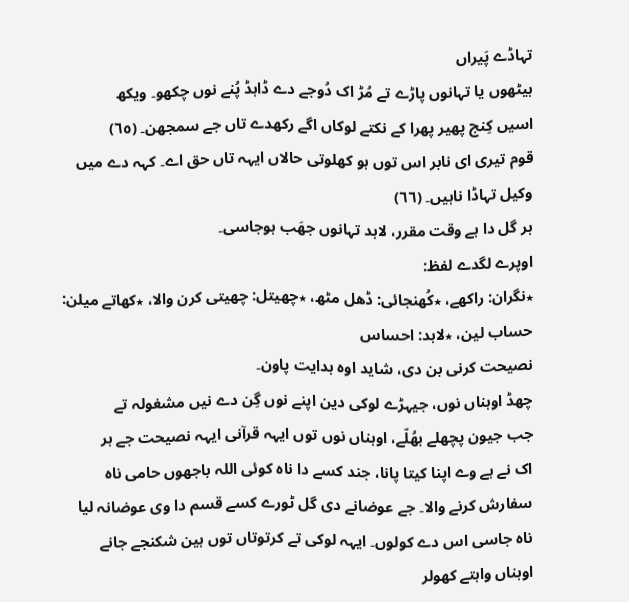تہاڈے پَیراں
ہیٹھوں یا تہانوں پاڑے تے مُڑ اک دُوجے دے ڈاہڈ پُنے نوں چکھو۔ ویکھ
اسیں کِنج پھیر پھرا کے نکتے لوکاں اگے رکھدے تاں جے سمجھن۔ (٦٥)
قوم تیری ای نابر اس توں ہو کھلوتی حالاں ایہہ تاں حق اے۔ کہہ دے میں
وکیل تہاڈا ناہیں۔ (٦٦)
ہر گل دا ہے وقت مقرر، لاہد تہانوں جھَب ہوجاسی۔
اوپرے لگدے لفظ:
٭نگران: راکھے، ٭کُھنجائی: ڈھل مٹھ، ٭چھیتل: چھیتی کرن والا، ٭کھاتے میلن: حساب لین، ٭لاہد: احساس
نصیحت کرنی بن دی، شاید اوہ ہدایت پاون۔
چھڈ اوہناں نوں، جیہڑے لوکی دین اپنے نوں گِن دے نیں مشغولہ تے
جب جیون پچھلے بھُلّے، اوہناں نوں توں ایہہ قرآنی ایہہ نصیحت جے ہر
اک نے ہے وے اپنا کیتا پانا، جند کسے دا ناہ کوئی اللہ باجھوں حامی ناہ
سفارش کرنے والا۔ جے عوضانے دی گل ٹورے کسے قسم دا وی عوضانہ لیا
ناہ جاسی اس دے کولوں۔ ایہہ لوکی تے کرتوتاں توں ہین شکنجے جانے
اوہناں واہتے کھولر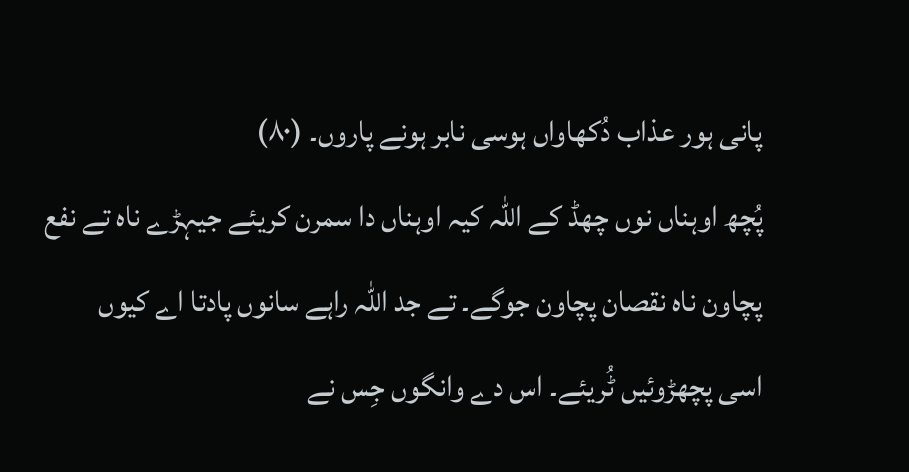پانی ہور عذاب دُکھاواں ہوسی نابر ہونے پاروں۔ (٨٠)
پُچھ اوہناں نوں چھڈ کے اللہ کیہ اوہناں دا سمرن کریئے جیہڑے ناہ تے نفع
پچاون ناہ نقصان پچاون جوگے۔ تے جد اللہ راہے سانوں پادتا اے کیوں
اسی پچھڑوئیں ٹُریئے۔ اس دے وانگوں جِس نے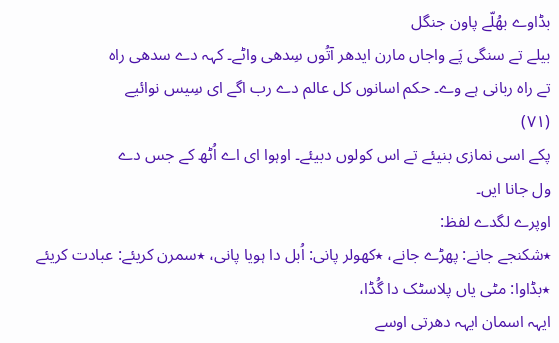بڈاوے بھُلّے پاون جنگل
بیلے تے سنگی پَے واجاں مارن ایدھر آتُوں سِدھی واٹے۔ کہہ دے سدھی راہ
تے راہ ربانی ہے وے۔ حکم اسانوں کل عالم دے رب اگے ای سِیس نوائیے
(٧١)
پکے اسی نمازی بنیئے تے اس کولوں دبیئے۔ اوہوا ای اے اُٹھ کے جس دے
ول جانا ایں۔
اوپرے لگدے لفظ:
٭شکنجے جانے: پھڑے جانے، ٭کھولر پانی: اُبل دا ہویا پانی، ٭سمرن کریئے: عبادت کریئے ٭بڈاوا: مٹی یاں پلاسٹک دا گُڈا،
ایہہ اسمان ایہہ دھرتی اوسے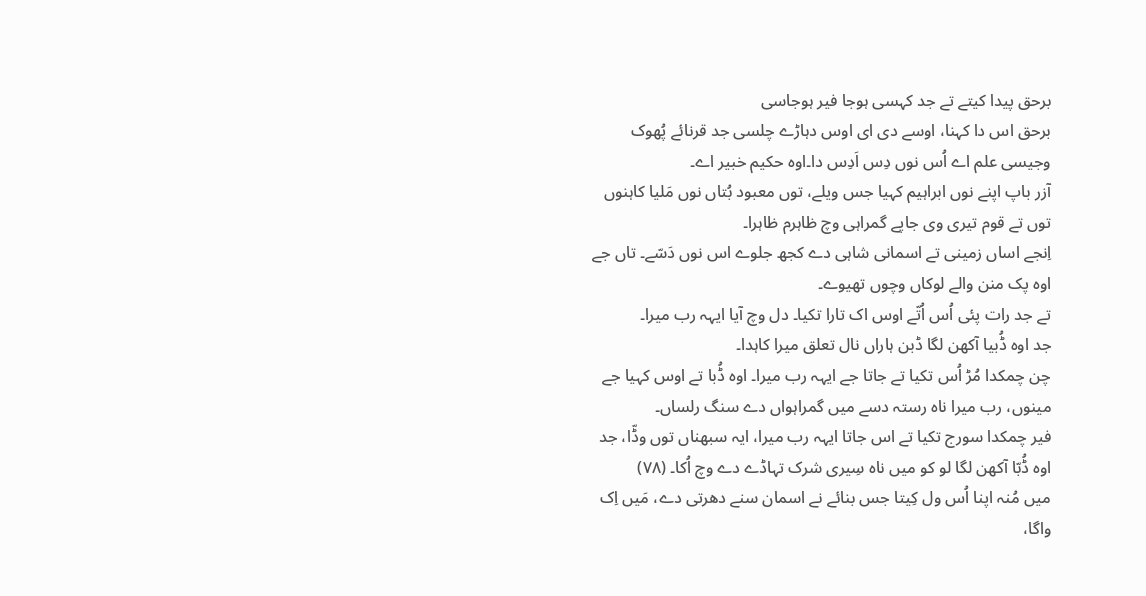برحق پیدا کیتے تے جد کہسی ہوجا فیر ہوجاسی
برحق اس دا کہنا، اوسے دی ای اوس دہاڑے چلسی جد قرنائے پُھوک
وجیسی علم اے اُس نوں دِس اَدِس دا۔اوہ حکیم خبیر اے۔
آزر باپ اپنے نوں ابراہیم کہیا جس ویلے، توں معبود بُتاں نوں مَلیا کاہنوں
توں تے قوم تیری وی جاپے گمراہی وچ ظاہرم ظاہرا۔
اِنجے اساں زمینی تے اسمانی شاہی دے کجھ جلوے اس نوں دَسّے۔ تاں جے
اوہ پک منن والے لوکاں وچوں تھیوے۔
تے جد رات پئی اُس اُتّے اوس اک تارا تکیا۔ دل وچ آیا ایہہ رب میرا۔
جد اوہ ڈُبیا آکھن لگا ڈبن ہاراں نال تعلق میرا کاہدا۔
چن چمکدا مُڑ اُس تکیا تے جاتا جے ایہہ رب میرا۔ اوہ ڈُبا تے اوس کہیا جے
مینوں، رب میرا ناہ رستہ دسے میں گمراہواں دے سنگ رلساں۔
فیر چمکدا سورج تکیا تے اس جاتا ایہہ رب میرا، ایہ سبھناں توں وڈّا، جد
اوہ ڈُبّا آکھن لگا لو کو میں ناہ سِیری شرک تہاڈے دے وچ اُکا۔ (٧٨)
میں مُنہ اپنا اُس ول کِیتا جس بنائے نے اسمان سنے دھرتی دے، مَیں اِک
واگا،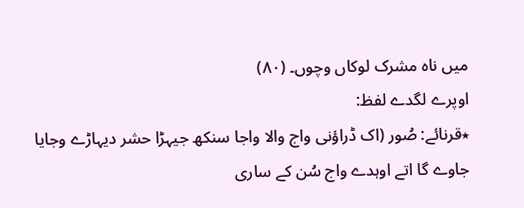میں ناہ مشرک لوکاں وچوں۔ (٨٠)
اوپرے لگدے لفظ:
٭قرنائے: صُور (اک ڈراؤنی واج والا واجا سنکھ جیہڑا حشر دیہاڑے وجایا جاوے گا اتے اوہدے واج سُن کے ساری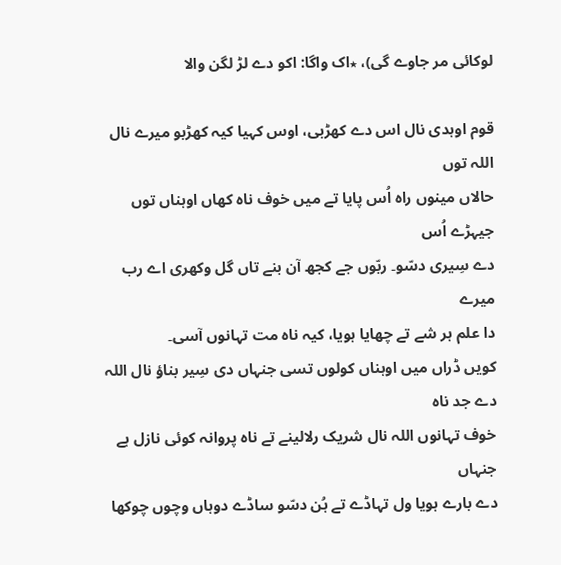لوکائی مر جاوے گی)، ٭اک واگا: اکو دے لڑ لگن والا

قوم اوہدی نال اس دے کھڑبی، اوس کہیا کیہ کھڑبو میرے نال اللہ توں
حالاں مینوں راہ اُس پایا تے میں خوف ناہ کھاں اوہناں توں جیہڑے اُس
دے سِیری دسّو۔ ربّوں جے کجھ آن بنے تاں گل وکھری اے رب میرے
دا علم ہر شے تے چھایا ہویا، کیہ ناہ مت تہانوں آسی۔
کویں ڈراں میں اوہناں کولوں تسی جنہاں دی سِیر بناؤ نال اللہ دے جد ناہ
خوف تہانوں اللہ نال شریک رلالینے تے ناہ پروانہ کوئی نازل ہے جنہاں
دے بارے ہویا ول تہاڈے تے ہُن دسّو ساڈے دوہاں وچوں چوکھا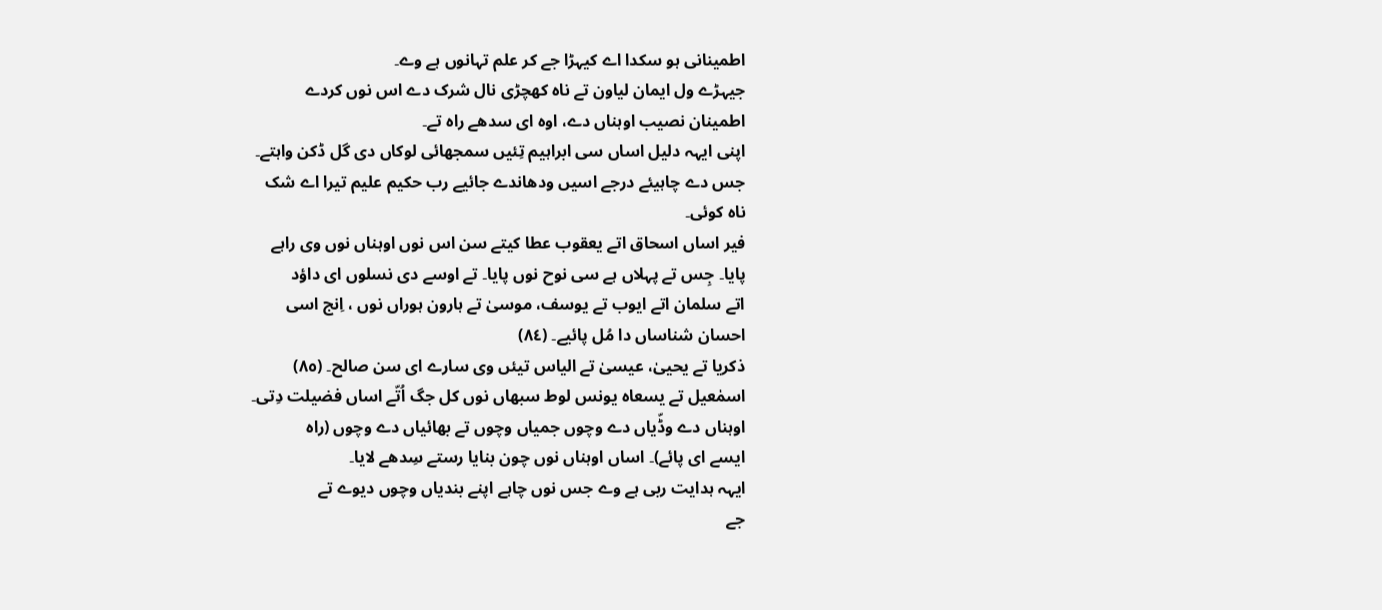اطمینانی ہو سکدا اے کیہڑا جے کر علم تہانوں ہے وے۔
جیہڑے ول ایمان لیاون تے ناہ کھچڑی نال شرک دے اس نوں کردے
اطمینان نصیب اوہناں دے، اوہ ای سدھے راہ تے۔
اپنی ایہہ دلیل اساں سی ابراہیم تِئیں سمجھائی لوکاں دی گل ڈکن واہتے۔
جس دے چاہیئے درجے اسیں ودھاندے جائیے رب حکیم علیم تیرا اے شک
ناہ کوئی۔
فیر اساں اسحاق اتے یعقوب عطا کیتے سن اس نوں اوہناں نوں وی راہے
پایا۔ جِس تے پہلاں ہے سی نوح نوں پایا۔ تے اوسے دی نسلوں ای داؤد
اتے سلمان اتے ایوب تے یوسف، موسیٰ تے ہارون ہوراں نوں ، اِنج اسی
احسان شناساں دا مُل پائیے۔ (٨٤)
ذکریا تے یحییٰ، عیسیٰ تے الیاس تیئں وی سارے ای سن صالح۔ (٨٥)
اسمٰعیل تے یسعاہ یونس لوط سبھاں نوں کل جگ اُتّے اساں فضیلت دِتی۔
اوہناں دے وڈّیاں دے وچوں جمیاں وچوں تے بھائیاں دے وچوں (راہ
ایسے ای پائے)۔ اساں اوہناں نوں چون بنایا رستے سِدھے لایا۔
ایہہ ہدایت ربی ہے وے جس نوں چاہے اپنے بندیاں وچوں دیوے تے
جے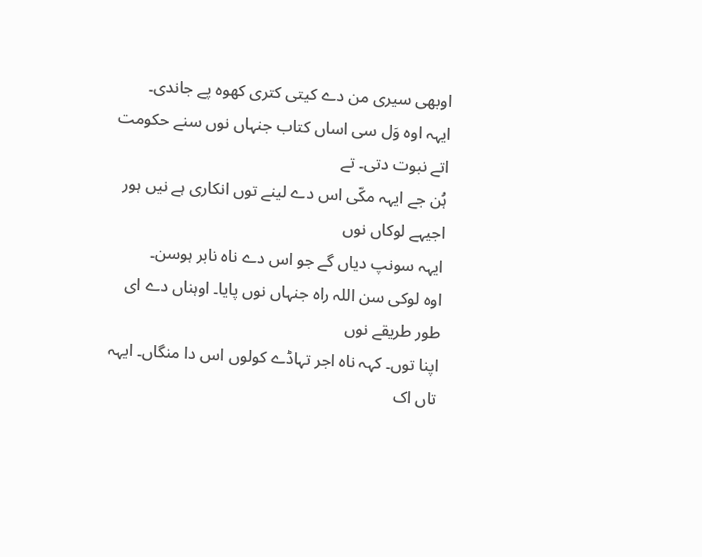اوبھی سیری من دے کیتی کتری کھوہ پے جاندی۔
ایہہ اوہ وَل سی اساں کتاب جنہاں نوں سنے حکومت اتے نبوت دتی۔ تے
ہُن جے ایہہ مکّی اس دے لینے توں انکاری ہے نیں ہور اجیہے لوکاں نوں
ایہہ سونپ دیاں گے جو اس دے ناہ نابر ہوسن۔
اوہ لوکی سن اللہ راہ جنہاں نوں پایا۔ اوہناں دے ای طور طریقے نوں
اپنا توں۔ کہہ ناہ اجر تہاڈے کولوں اس دا منگاں۔ ایہہ تاں اک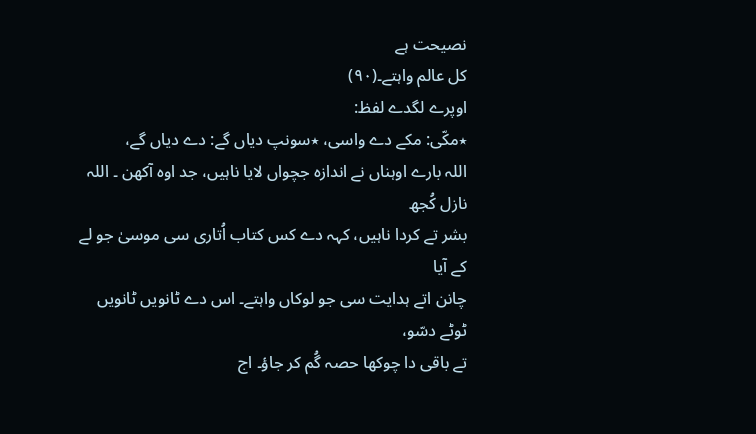نصیحت ہے
کل عالم واہتے۔(٩٠)
اوپرے لگدے لفظ:
٭مکّی: مکے دے واسی، ٭سونپ دیاں گے: دے دیاں گے،
اللہ بارے اوہناں نے اندازہ جچواں لایا ناہیں، جد اوہ آکھن ۔ اللہ نازل کُجھ
بشر تے کردا ناہیں، کہہ دے کس کتاب اُتاری سی موسیٰ جو لے کے آیا
چانن اتے ہدایت سی جو لوکاں واہتے۔ اس دے ٹانویں ٹانویں ٹوٹے دسّو،
تے باقی دا چوکھا حصہ گُم کر جاؤ۔ اج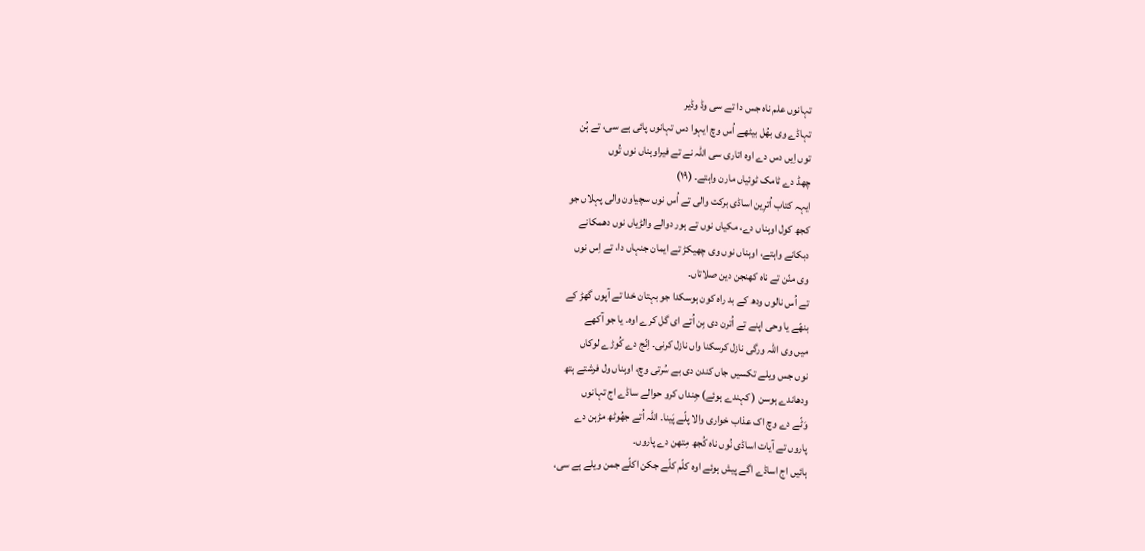تہانوں علم ناہ جس دا تے سی وڈ وڈیر
تہاڈے وی بھُل بیٹھے اُس وچ ایہوا دس تہانوں پائی ہے سی، تے ہُن
توں اِیں دس دے اوہ اتاری سی اللہ نے تے فیراوہناں نوں تُوں
چھڈ دے ٹامک ٹوئیاں مارن واہتے۔ (١٩)
ایہہ کتاب اُترِین اساڈی برکت والی تے اُس نوں سچیاون والی پہلاں جو
کجھ کول اوہناں دے، مکیاں نوں تے ہور دوالے والڑیاں نوں دھمکانے
دبکانے واہتے، اوہناں نوں وی چھیکڑ تے ایمان جنہاں دا، تے اِس نوں
وی منّن تے ناہ کھنجن دین صلاتاں۔
تے اُس نالوں ودھ کے بد راہ کون ہوسکدا جو بہتان خدا تے آپوں گھڑ کے
بنھّے یا وحی اپنے تے اُترن دی بِن اُتے ای گل کرے اوہ۔ یا جو آکھے
میں وی اللہ ورگی نازل کرسکنا واں نازل کرنی۔ اِنّج دے کُوڑے لوکاں
نوں جس ویلے تکسیں جاں کندن دی بے سُرتی وچ، اوہناں ول فرشتے ہتھ
ودھاندے ہوسن ( کہندے ہوئے) جِنداں کرو حوالے ساڈے اج تہانوں
وَٹّے دے وچ اک عذاب خواری والا پلّے پَینا۔ اللہ اُتے جھُوٹھ مڑہن دے
پاروں تے آیات اساڈی نُوں ناہ کُجھ مِتھن دے پاروں۔
ہائیں اج اساڈے اگے پیش ہوئے اوہ کلّم کلّے جکن اکلّے جمن ویلے ہے سی،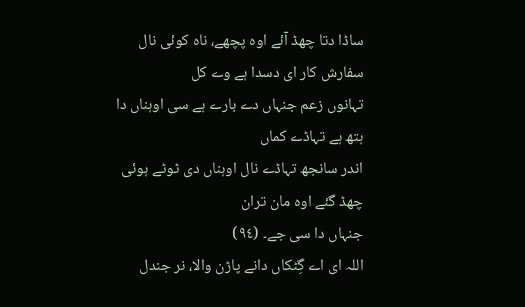ساڈا دتا چھڈ آئے اوہ پچھے، ناہ کوئی نال سفارش کار ای دسدا ہے وے کل
تہانوں زعم جنہاں دے بارے ہے سی اوہناں دا ہتھ ہے تہاڈے کماں
اندر سانجھ تہاڈے نال اوہناں دی ٹوٹے ہوئی چھڈ گئے اوہ مان تران
جنہاں دا سی جے۔ (٩٤)
اللہ ای اے گِٹکاں دانے پاڑن والا، نر جندل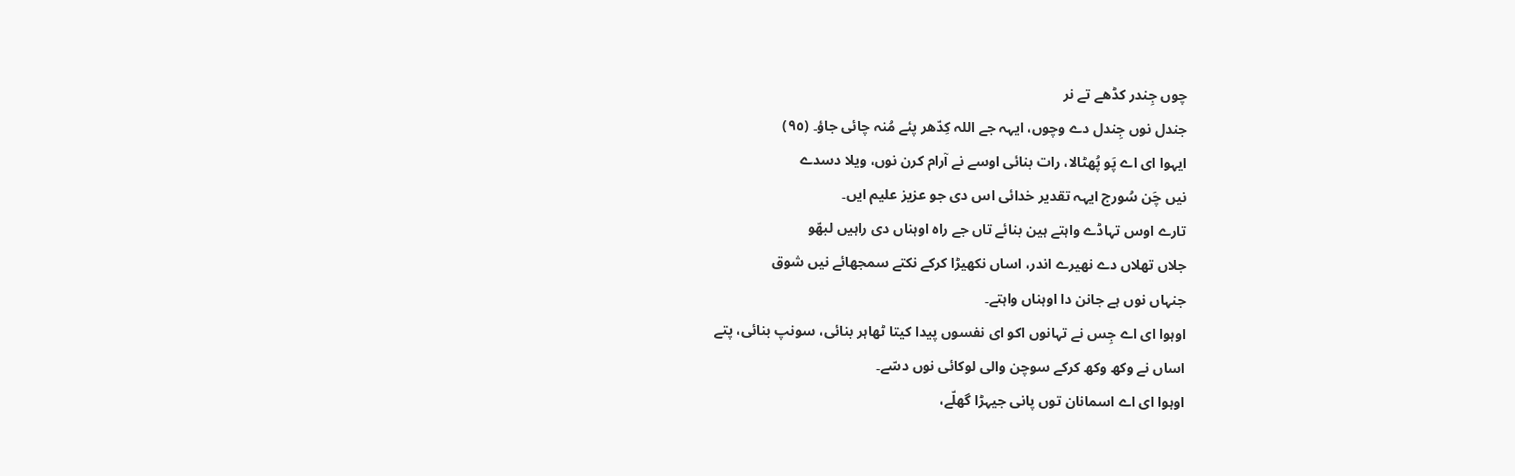چوں جِندر کڈھے تے نر
جندل نوں جِندل دے وچوں، ایہہ جے اللہ کِدّھر پئے مُنہ چائی جاؤ۔ (٩٥)
ایہوا ای اے پَو پُھٹالا، رات بنائی اوسے نے آرام کرن نوں، ویلا دسدے
نیں چَن سُورج ایہہ تقدیر خدائی اس دی جو عزیز علیم ایں۔
تارے اوس تہاڈے واہتے ہین بنائے تاں جے راہ اوہناں دی راہیں لبھّو
جلاں تھلاں دے نھیرے اندر، اساں نکھیڑا کرکے نکتے سمجھائے نیں شوق
جنہاں نوں ہے جانن دا اوہناں واہتے۔
اوہوا ای اے جِس نے تہانوں اکو ای نفسوں پیدا کیتا ٹھاہر بنائی، سونپ بنائی، پتے
اساں نے وکھ وکھ کرکے سوچن والی لوکائی نوں دسّے۔
اوہوا ای اے اسمانان توں پانی جیہڑا گھلّے،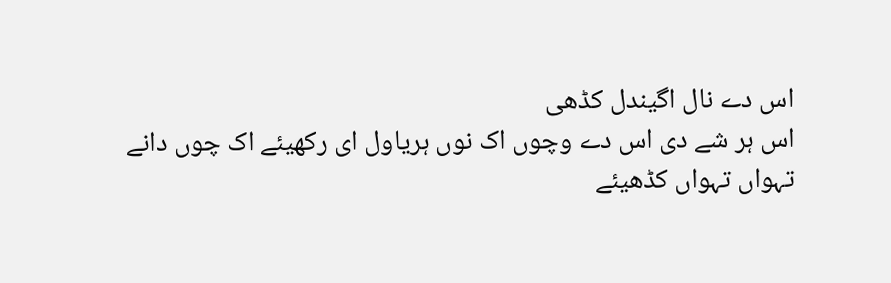اس دے نال اگیندل کڈھی
اس ہر شے دی اس دے وچوں اک نوں ہریاول ای رکھیئے اک چوں دانے
تہواں تہواں کڈھیئے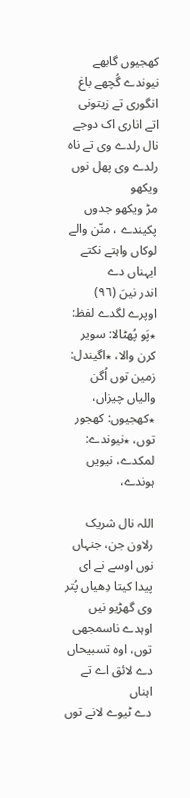کھجیوں گابھے نیوندے گُچھے باغ انگوری تے زیتونی
اتے اناری اک دوجے نال رلدے وی تے ناہ رلدے وی پھل نوں ویکھو
مڑ ویکھو جدوں پکیندے ، منّن والے لوکاں واہتے نکتے ایہناں دے
اندر نیںَ (٩٦)
اوپرے لگدے لفظ:
٭پَو پُھٹالا: سویر کرن والا، ٭اگیندل: زمین توں اُگن والیاں چیزاں، ٭کھجیوں: کھجور توں، ٭نیوندے: لمکدے، نیویں ہوندے،

اللہ نال شریک رلاون جن، جنہاں نوں اوسے نے ای پیدا کیتا دِھیاں پُتر
وی گھڑیو نیں اوہدے ناسمجھی توں، اوہ تسبیحاں دے لائق اے تے اہناں
دے ٹیوے لانے توں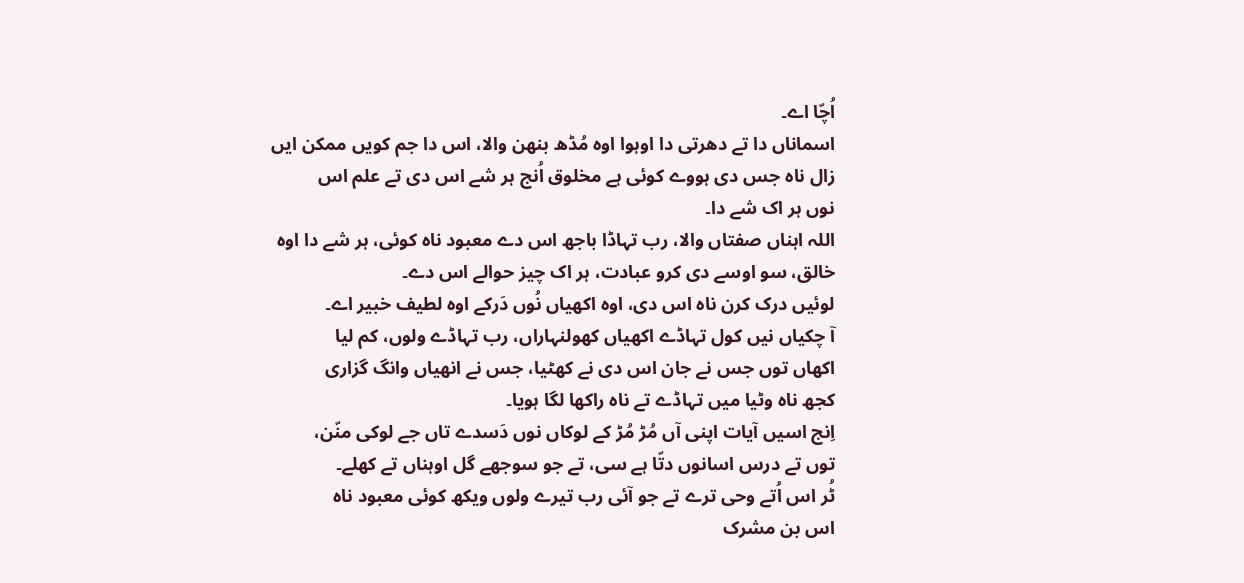اُچّا اے۔
اسماناں دا تے دھرتی دا اوہوا اوہ مُڈھ بنھن والا، اس دا جم کویں ممکن ایں
زال ناہ جس دی ہووے کوئی ہے مخلوق اُنج ہر شے اس دی تے علم اس
نوں ہر اک شے دا۔
اللہ اہناں صفتاں والا، رب تہاڈا باجھ اس دے معبود ناہ کوئی، ہر شے دا اوہ
خالق، سو اوسے دی کرو عبادت، ہر اک چیز حوالے اس دے۔
لوئیں درک کرن ناہ اس دی، اوہ اکھیاں نُوں دَرکے اوہ لطیف خبیر اے۔
آ چکیاں نیں کول تہاڈے اکھیاں کھولنہاراں، رب تہاڈے ولوں، کم لیا
اکھاں توں جس نے جان اس دی نے کھٹیا، جس نے انھیاں وانگ گزاری
کجھ ناہ وٹیا میں تہاڈے تے ناہ راکھا لگا ہویا۔
اِنج اسیں آیات اپنی آں مُڑ مُڑ کے لوکاں نوں دَسدے تاں جے لوکی منّن،
توں تے درس اسانوں دتّا ہے سی، تے جو سوجھے گل اوہناں تے کھلے۔
ٹُر اس اُتے وحی ترے تے جو آئی رب تیرے ولوں ویکھ کوئی معبود ناہ
اس بن مشرک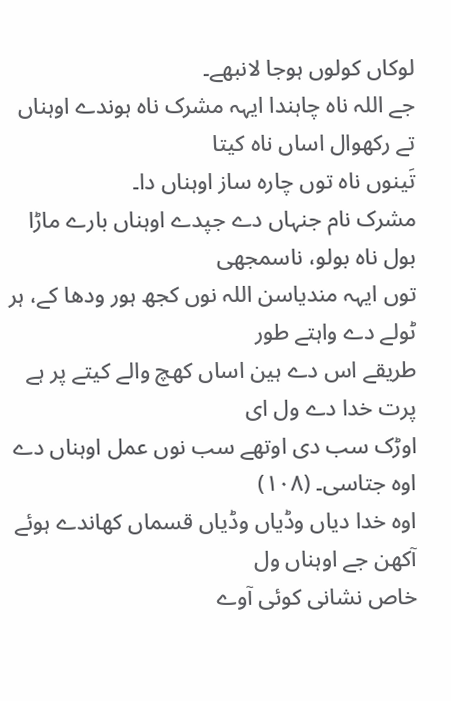لوکاں کولوں ہوجا لانبھے۔
جے اللہ ناہ چاہندا ایہہ مشرک ناہ ہوندے اوہناں تے رکھوال اساں ناہ کیتا
تَینوں ناہ توں چارہ ساز اوہناں دا۔
مشرک نام جنہاں دے جپدے اوہناں بارے ماڑا بول ناہ بولو، ناسمجھی
توں ایہہ مندیاسن اللہ نوں کجھ ہور ودھا کے، ہر ٹولے دے واہتے طور
طریقے اس دے ہین اساں کھچ والے کیتے پر ہے پرت خدا دے ول ای
اوڑک سب دی اوتھے سب نوں عمل اوہناں دے اوہ جتاسی۔ (١٠٨)
اوہ خدا دیاں وڈیاں وڈیاں قسماں کھاندے ہوئے آکھن جے اوہناں ول
خاص نشانی کوئی آوے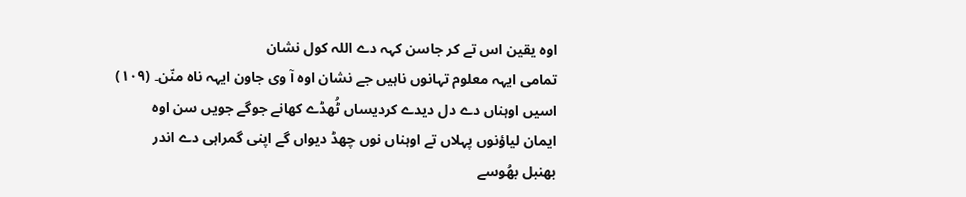اوہ یقین اس تے کر جاسن کہہ دے اللہ کول نشان
تمامی ایہہ معلوم تہانوں ناہیں جے نشان اوہ آ وی جاون ایہہ ناہ منّن۔ (١٠٩)
اسیں اوہناں دے دل دیدے کردیساں ٹُھڈے کھانے جوگے جویں سن اوہ
ایمان لیاؤنوں پہلاں تے اوہناں نوں چھڈ دیواں گے اپنی گمراہی دے اندر
بھنبل بھُوسے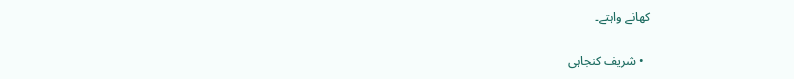کھانے واہتے۔

  • شریف کنجاہی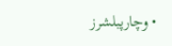• وچارپبلشرز